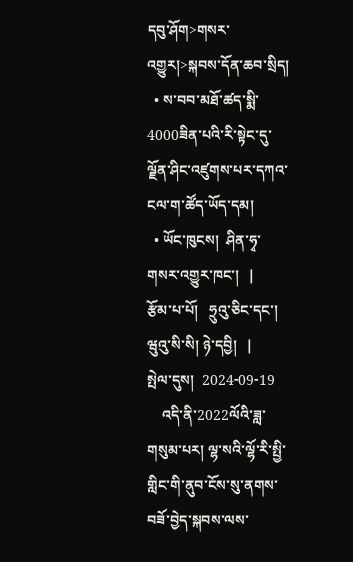དབུ་ཤོག>གསར་འགྱུར།>སྐབས་དོན་ཆབ་སྲིད།
  • ས་བབ་མཐོ་ཚད་སྨི་4000ཟིན་པའི་རི་སྟེང་དུ་ལྗོན་ཤིང་འཛུགས་པར་དཀའ་ངལ་ག་ཚོད་ཡོད་དམ།
  • ཡོང་ཁུངས།  ཤིན་ཧྭ་གསར་འགྱུར་ཁང་།   |     རྩོམ་པ་པོ།   ཧྲུའུ་ཅིང་དང་། ཝུའུ་སི་སི། ཉེ་དབྱི།   |     སྤེལ་དུས།  2024-09-19
    འདི་ནི་2022ལོའི་ཟླ་གསུམ་པར། ལྷ་སའི་ལྷོ་རི་སྤྱི་གླིང་གི་ནུབ་ངོས་སུ་ནགས་བཟོ་བྱེད་སྐབས་ལས་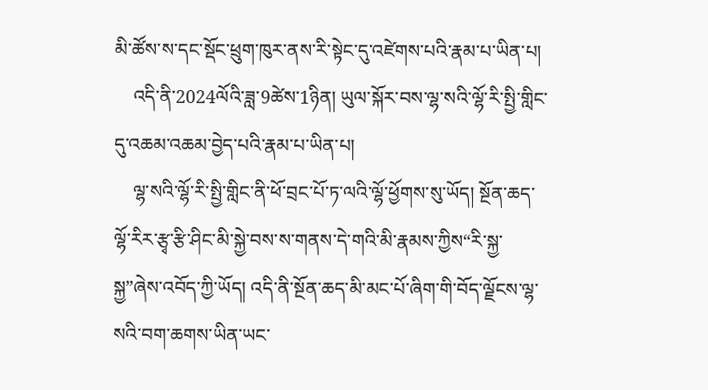མི་ཚོས་ས་དང་སྡོང་ཕྲུག་ཁུར་ནས་རི་སྟེང་དུ་འཛེགས་པའི་རྣམ་པ་ཡིན་པ།
    འདི་ནི་2024ལོའི་ཟླ་9ཚེས་1ཉིན། ཡུལ་སྐོར་བས་ལྷ་སའི་ལྷོ་རི་སྤྱི་གླིང་དུ་འཆམ་འཆམ་བྱེད་པའི་རྣམ་པ་ཡིན་པ།
    ལྷ་སའི་ལྷོ་རི་སྤྱི་གླིང་ནི་ཕོ་བྲང་པོ་ཏ་ལའི་ལྷོ་ཕྱོགས་སུ་ཡོད། སྔོན་ཆད་ལྷོ་རིར་རྩྭ་རྩི་ཤིང་མི་སྐྱེ་བས་ས་གནས་དེ་གའི་མི་རྣམས་ཀྱིས“རི་སྐྱ་སྐྱ”ཞེས་འབོད་ཀྱི་ཡོད། འདི་ནི་སྔོན་ཆད་མི་མང་པོ་ཞིག་གི་བོད་ལྗོངས་ལྷ་སའི་བག་ཆགས་ཡིན་ཡང་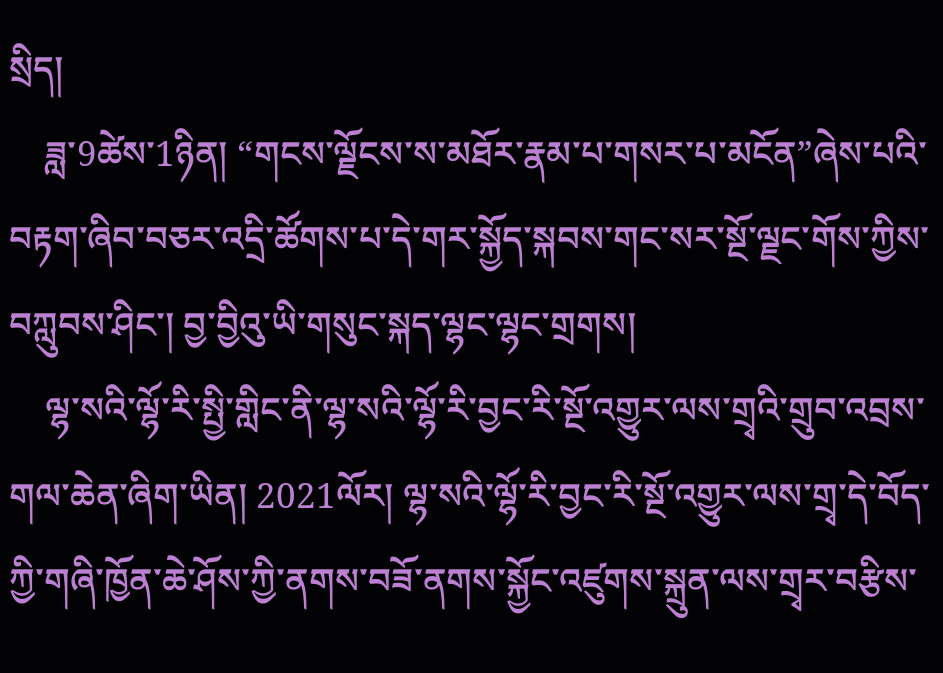སྲིད།
    ཟླ་9ཚེས་1ཉིན། “གངས་ལྗོངས་ས་མཐོར་རྣམ་པ་གསར་པ་མངོན”ཞེས་པའི་བརྟག་ཞིབ་བཅར་འདྲི་ཚོགས་པ་དེ་གར་སྐྱོད་སྐབས་གང་སར་སྔོ་ལྗང་གོས་ཀྱིས་བཀླུབས་ཤིང་། བྱ་བྱིའུ་ཡི་གསུང་སྐད་ལྷང་ལྷང་གྲགས།
    ལྷ་སའི་ལྷོ་རི་སྤྱི་གླིང་ནི་ལྷ་སའི་ལྷོ་རི་བྱང་རི་སྔོ་འགྱུར་ལས་གྲྭའི་གྲུབ་འབྲས་གལ་ཆེན་ཞིག་ཡིན། 2021ལོར། ལྷ་སའི་ལྷོ་རི་བྱང་རི་སྔོ་འགྱུར་ལས་གྲྭ་དེ་བོད་ཀྱི་གཞི་ཁྱོན་ཆེ་ཤོས་ཀྱི་ནགས་བཟོ་ནགས་སྐྱོང་འཛུགས་སྐྲུན་ལས་གྲྭར་བརྩིས་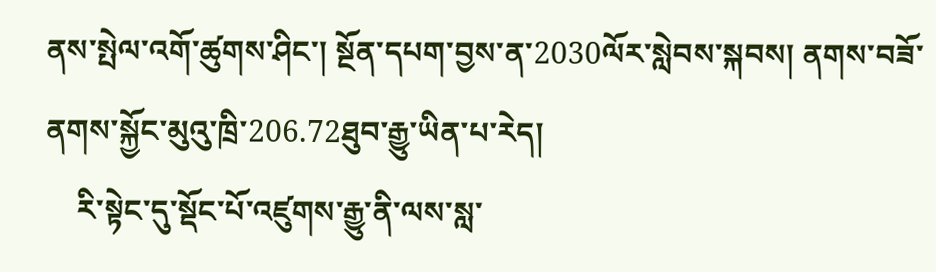ནས་སྤེལ་འགོ་ཚུགས་ཤིང་། སྔོན་དཔག་བྱས་ན་2030ལོར་སླེབས་སྐབས། ནགས་བཟོ་ནགས་སྐྱོང་མུའུ་ཁྲི་206.72ཐུབ་རྒྱུ་ཡིན་པ་རེད།
    རི་སྟེང་དུ་སྡོང་པོ་འཛུགས་རྒྱུ་ནི་ལས་སླ་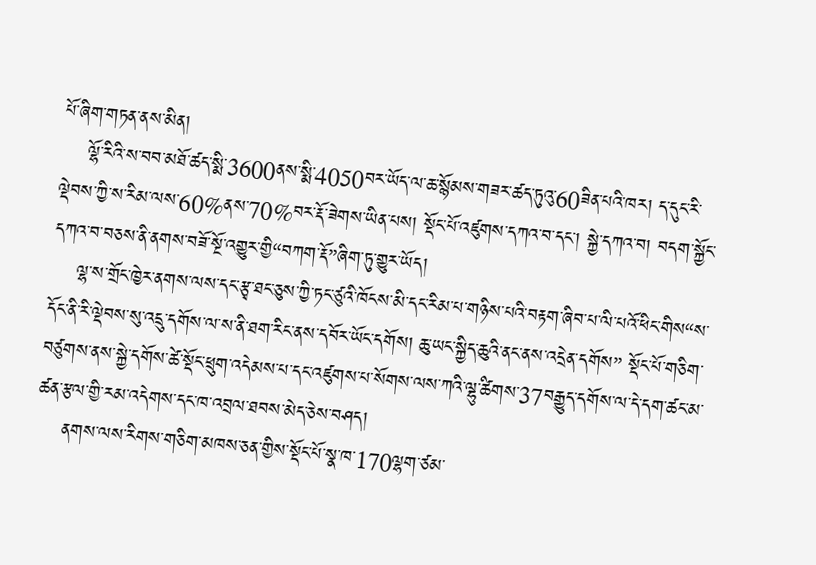པོ་ཞིག་གཏན་ནས་མིན།
    ལྷོ་རིའི་ས་བབ་མཐོ་ཚད་སྨི་3600ནས་སྨི་4050བར་ཡོད་ལ་ཆ་སྙོམས་གཟར་ཚད་ཏུའུ་60ཟིན་པའི་ཁར། ད་དུང་རི་ལྡེབས་ཀྱི་ས་རིམ་ལས་60%ནས་70%བར་རྡོ་ཟེགས་ཡིན་པས། སྡོང་པོ་འཛུགས་དཀའ་བ་དང་། སྐྱེ་དཀའ་བ། བདག་སྐྱོང་དཀའ་བ་བཅས་ནི་ནགས་བཟོ་སྔོ་འགྱུར་གྱི“བཀག་རྡོ”ཞིག་ཏུ་གྱུར་ཡོད།
    ལྷ་ས་གྲོང་ཁྱེར་ནགས་ལས་དང་རྩྭ་ཐང་ཅུས་ཀྱི་ཏང་ཙུའི་ཁོངས་མི་དང་རིམ་པ་གཉིས་པའི་བརྟག་ཞིབ་པ་ལི་པའོ་ཕིང་གིས“ས་དོང་ནི་རི་ལྡེབས་སུ་འདྲུ་དགོས་ལ་ས་ནི་ཐག་རིང་ནས་དབོར་ཡོང་དགོས། ཆུ་ཡང་སྐྱིད་ཆུའི་ནང་ནས་འདྲེན་དགོས” སྡོང་པོ་གཅིག་བཙུགས་ནས་སྐྱེ་དགོས་ཚེ་སྡོང་ཕྲུག་འདེམས་པ་དང་འཛུགས་པ་སོགས་ལས་ཀའི་ལྷུ་ཚིགས་37བརྒྱུད་དགོས་ལ་དེ་དག་ཚང་མ་ཚན་རྩལ་གྱི་རམ་འདེགས་དང་ཁ་འབྲལ་ཐབས་མེད་ཅེས་བཤད།
    ནགས་ལས་རིགས་གཅིག་མཁས་ཅན་གྱིས་སྡོང་པོ་སྣ་ཁ་170ལྷག་ཙམ་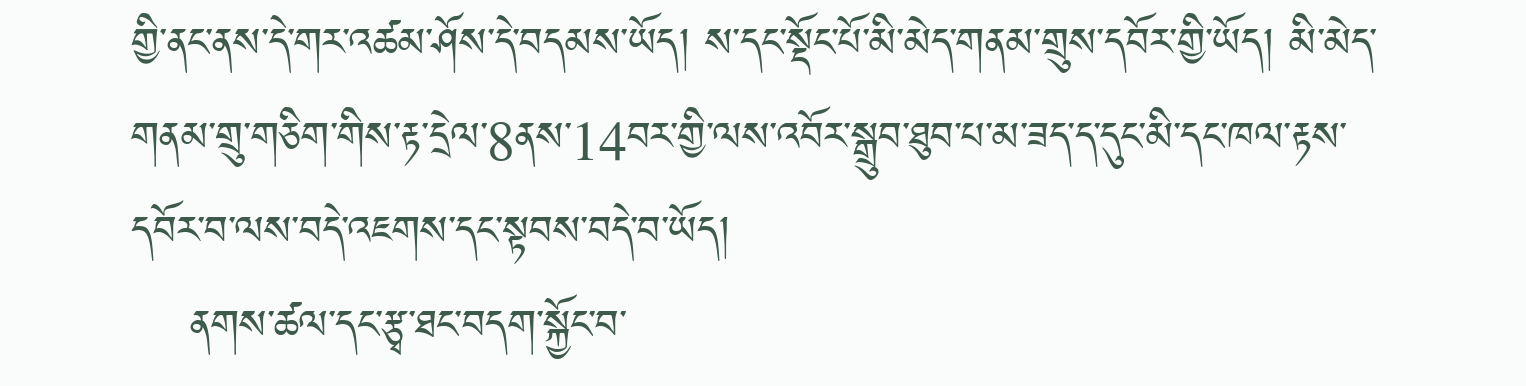གྱི་ནང་ནས་དེ་གར་འཚམ་ཤོས་དེ་བདམས་ཡོད། ས་དང་སྡོང་པོ་མི་མེད་གནམ་གྲུས་དབོར་གྱི་ཡོད། མི་མེད་གནམ་གྲུ་གཅིག་གིས་རྟ་དྲེལ་8ནས་14བར་གྱི་ལས་འབོར་སྒྲུབ་ཐུབ་པ་མ་ཟད་ད་དུང་མི་དང་ཁལ་རྟས་དབོར་བ་ལས་བདེ་འཇགས་དང་སྟབས་བདེ་བ་ཡོད།
    ནགས་ཚལ་དང་རྩྭ་ཐང་བདག་སྐྱོང་བ་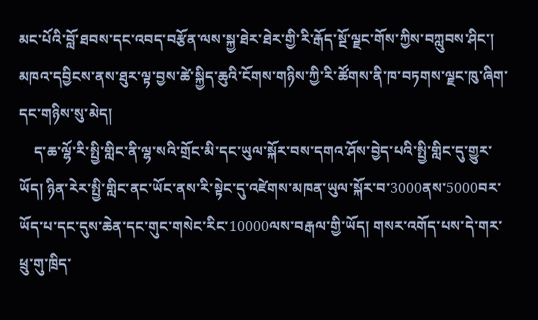མང་པོའི་བློ་ཐབས་དང་འབད་བརྩོན་ལས་སྐྱ་ཐེར་ཐེར་གྱི་རི་རྒོད་སྔོ་ལྗང་གོས་ཀྱིས་བཀླུབས་ཤིང་། མཁའ་དབྱིངས་ནས་ཐུར་ལྟ་བྱས་ཚེ་སྐྱིད་ཆུའི་ངོགས་གཉིས་ཀྱི་རི་ཚོགས་ནི་ཁ་བཏགས་ལྗང་ཁུ་ཞིག་དང་གཉིས་སུ་མེད།
    ད་ཆ་ལྷོ་རི་སྤྱི་གླིང་ནི་ལྷ་སའི་གྲོང་མི་དང་ཡུལ་སྐོར་བས་དགའ་ཤོས་བྱེད་པའི་སྤྱི་གླིང་དུ་གྱུར་ཡོད། ཉིན་རེར་སྤྱི་གླིང་ནང་ཡོང་ནས་རི་སྟེང་དུ་འཛེགས་མཁན་ཡུལ་སྐོར་བ་3000ནས་5000བར་ཡོད་པ་དང་དུས་ཆེན་དང་གུང་གསེང་རིང་10000ལས་བརྒལ་གྱི་ཡོད། གསར་འགོད་པས་དེ་གར་ཕྲུ་གུ་ཁྲིད་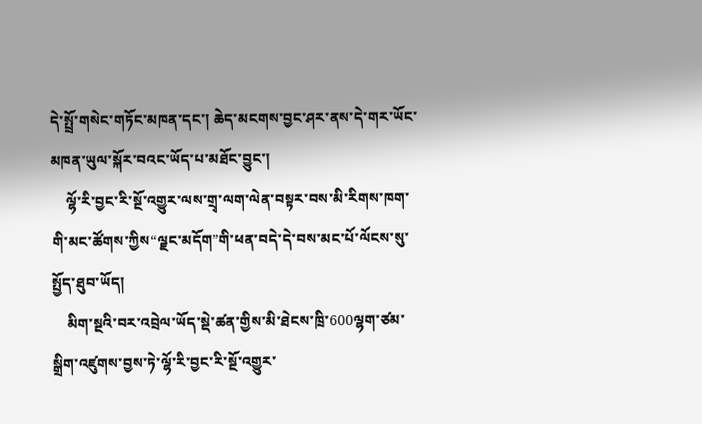དེ་སྤྲོ་གསེང་གཏོང་མཁན་དང་། ཆེད་མངགས་བྱང་ཤར་ནས་དེ་གར་ཡོང་མཁན་ཡུལ་སྐོར་བའང་ཡོད་པ་མཐོང་བྱུང་།
    ལྷོ་རི་བྱང་རི་སྔོ་འགྱུར་ལས་གྲྭ་ལག་ལེན་བསྟར་བས་མི་རིགས་ཁག་གི་མང་ཚོགས་ཀྱིས“ལྗང་མདོག”གི་ཕན་བདེ་དེ་བས་མང་པོ་ལོངས་སུ་སྤྱོད་ཐུབ་ཡོད།
    མིག་སྔའི་བར་འབྲེལ་ཡོད་སྡེ་ཚན་གྱིས་མི་ཐེངས་ཁྲི་600ལྷག་ཙམ་སྒྲིག་འཛུགས་བྱས་ཏེ་ལྷོ་རི་བྱང་རི་སྔོ་འགྱུར་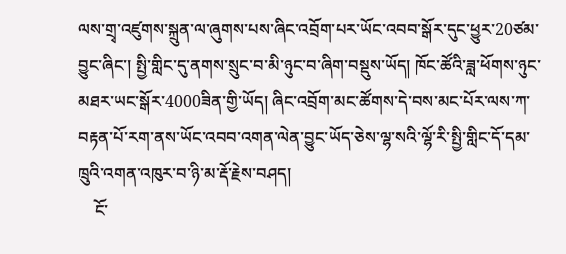ལས་གྲྭ་འཛུགས་སྐྲུན་ལ་ཞུགས་པས་ཞིང་འབྲོག་པར་ཡོང་འབབ་སྒོར་དུང་ཕྱུར་20ཙམ་བྱུང་ཞིང་། སྤྱི་གླིང་དུ་ནགས་སྲུང་བ་མི་ཉུང་བ་ཞིག་བསྡུས་ཡོད། ཁོང་ཚོའི་ཟླ་ཕོགས་ཉུང་མཐར་ཡང་སྒོར་4000ཟིན་གྱི་ཡོད། ཞིང་འབྲོག་མང་ཚོགས་དེ་བས་མང་པོར་ལས་ཀ་བརྟན་པོ་རག་ནས་ཡོང་འབབ་འགན་ལེན་བྱུང་ཡོད་ཅེས་ལྷ་སའི་ལྷོ་རི་སྤྱི་གླིང་དོ་དམ་ཁྲུའི་འགན་འཁུར་བ་ཉི་མ་རྡོ་རྗེས་བཤད།
    ངོ་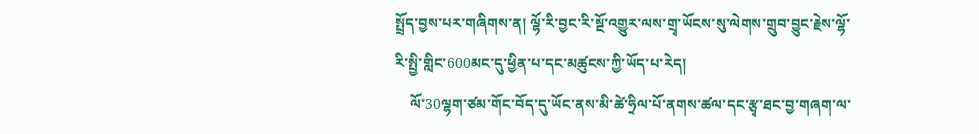སྤྲོད་བྱས་པར་གཞིགས་ན། ལྷོ་རི་བྱང་རི་སྔོ་འགྱུར་ལས་གྲྭ་ཡོངས་སུ་ལེགས་གྲུབ་བྱུང་རྗེས་ལྷོ་རི་སྤྱི་གླིང་600མང་དུ་ཕྱིན་པ་དང་མཚུངས་ཀྱི་ཡོད་པ་རེད།
    ལོ་30ལྷག་ཙམ་གོང་བོད་དུ་ཡོང་ནས་མི་ཚེ་ཧྲིལ་པོ་ནགས་ཚལ་དང་རྩྭ་ཐང་བྱ་གཞག་ལ་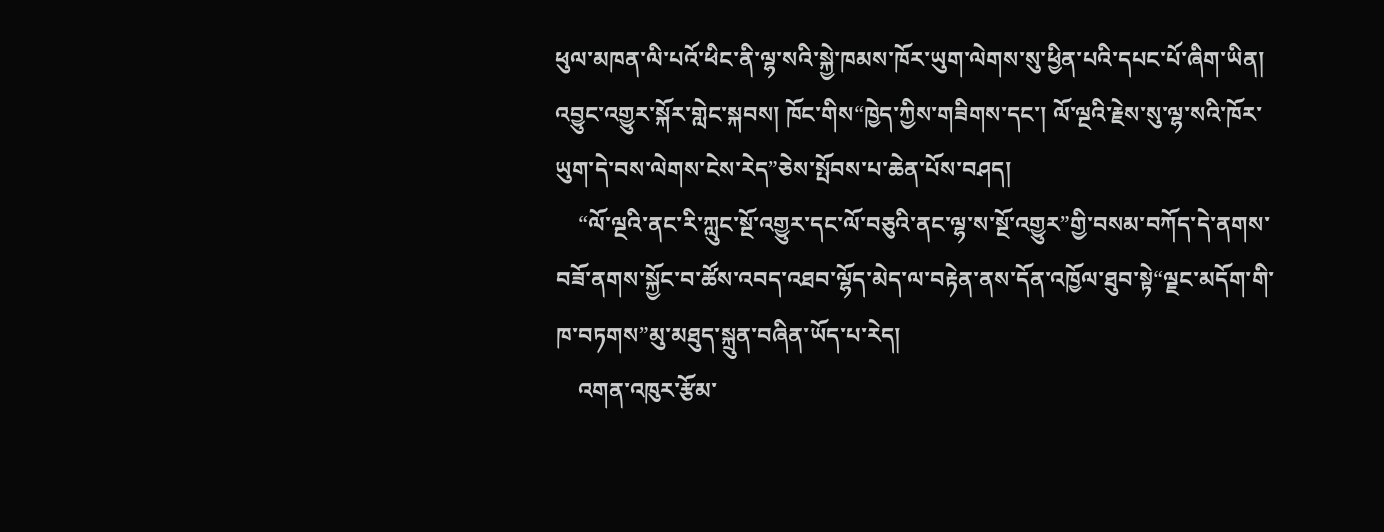ཕུལ་མཁན་ལི་པའོ་ཕིང་ནི་ལྷ་སའི་སྐྱེ་ཁམས་ཁོར་ཡུག་ལེགས་སུ་ཕྱིན་པའི་དཔང་པོ་ཞིག་ཡིན། འབྱུང་འགྱུར་སྐོར་གླེང་སྐབས། ཁོང་གིས“ཁྱེད་ཀྱིས་གཟིགས་དང་། ལོ་ལྔའི་རྗེས་སུ་ལྷ་སའི་ཁོར་ཡུག་དེ་བས་ལེགས་ངེས་རེད”ཅེས་སྤོབས་པ་ཆེན་པོས་བཤད།
    “ལོ་ལྔའི་ནང་རི་ཀླུང་སྔོ་འགྱུར་དང་ལོ་བཅུའི་ནང་ལྷ་ས་སྔོ་འགྱུར”གྱི་བསམ་བཀོད་དེ་ནགས་བཟོ་ནགས་སྐྱོང་བ་ཚོས་འབད་འཐབ་ལྷོད་མེད་ལ་བརྟེན་ནས་དོན་འཁྱོལ་ཐུབ་སྟེ“ལྗང་མདོག་གི་ཁ་བཏགས”མུ་མཐུད་སྐྲུན་བཞིན་ཡོད་པ་རེད།
    འགན་འཁུར་རྩོམ་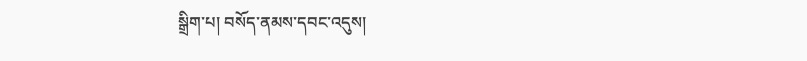སྒྲིག་པ། བསོད་ནམས་དབང་འདུས།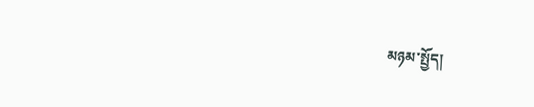མཉམ་སྤྱོད།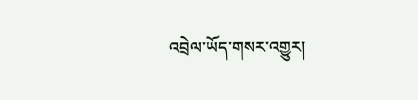འབྲེལ་ཡོད་གསར་འགྱུར།